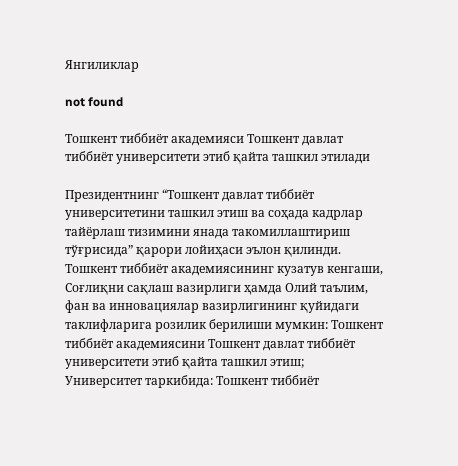Янгиликлар

not found

Тошкент тиббиёт академияси Тошкент давлат тиббиёт университети этиб қайта ташкил этилади

Президентнинг “Тошкент давлат тиббиёт университетини ташкил этиш ва соҳада кадрлар тайёрлаш тизимини янада такомиллаштириш тўғрисида” қарори лойиҳаси эълон қилинди.  Тошкент тиббиёт академиясининг кузатув кенгаши, Соғлиқни сақлаш вазирлиги ҳамда Олий таълим, фан ва инновациялар вазирлигининг қуйидаги таклифларига розилик берилиши мумкин: Тошкент тиббиёт академиясини Тошкент давлат тиббиёт университети этиб қайта ташкил этиш; Университет таркибида: Тошкент тиббиёт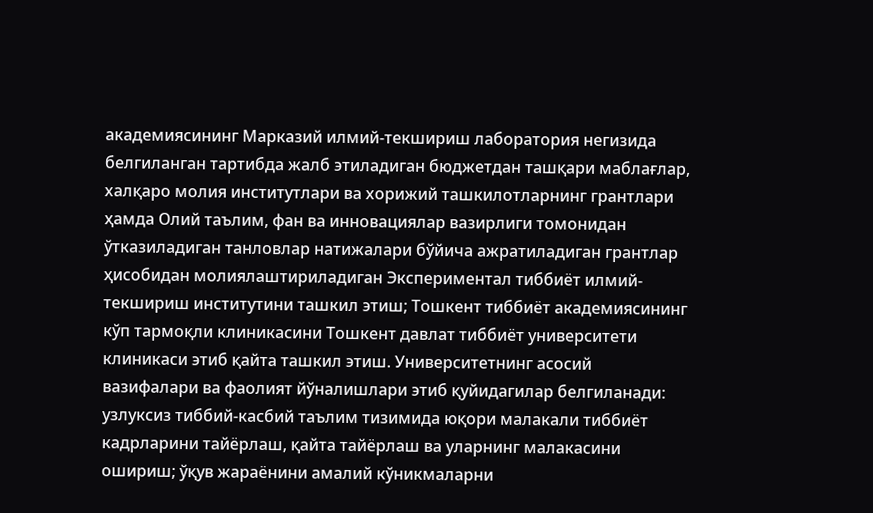академиясининг Марказий илмий-текшириш лаборатория негизида белгиланган тартибда жалб этиладиган бюджетдан ташқари маблағлар, халқаро молия институтлари ва хорижий ташкилотларнинг грантлари ҳамда Олий таълим, фан ва инновациялар вазирлиги томонидан ўтказиладиган танловлар натижалари бўйича ажратиладиган грантлар ҳисобидан молиялаштириладиган Экспериментал тиббиёт илмий-текшириш институтини ташкил этиш; Тошкент тиббиёт академиясининг кўп тармоқли клиникасини Тошкент давлат тиббиёт университети клиникаси этиб қайта ташкил этиш. Университетнинг асосий вазифалари ва фаолият йўналишлари этиб қуйидагилар белгиланади: узлуксиз тиббий-касбий таълим тизимида юқори малакали тиббиёт кадрларини тайёрлаш, қайта тайёрлаш ва уларнинг малакасини ошириш; ўқув жараёнини амалий кўникмаларни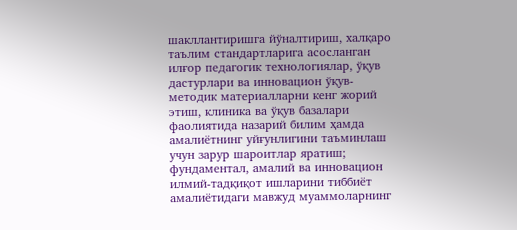шакллантиришга йўналтириш, халқаро таълим стандартларига асосланган илғор педагогик технологиялар, ўқув дастурлари ва инновацион ўқув-методик материалларни кенг жорий этиш, клиника ва ўқув базалари фаолиятида назарий билим ҳамда амалиётнинг уйғунлигини таъминлаш учун зарур шароитлар яратиш; фундаментал, амалий ва инновацион илмий-тадқиқот ишларини тиббиёт амалиётидаги мавжуд муаммоларнинг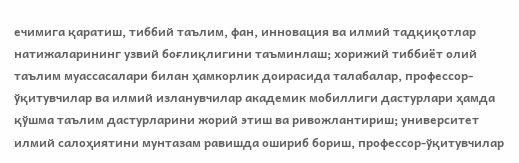ечимига қаратиш, тиббий таълим, фан, инновация ва илмий тадқиқотлар натижаларининг узвий боғлиқлигини таъминлаш; хорижий тиббиёт олий таълим муассасалари билан ҳамкорлик доирасида талабалар, профессор-ўқитувчилар ва илмий изланувчилар академик мобиллиги дастурлари ҳамда қўшма таълим дастурларини жорий этиш ва ривожлантириш; университет илмий салоҳиятини мунтазам равишда ошириб бориш, профессор-ўқитувчилар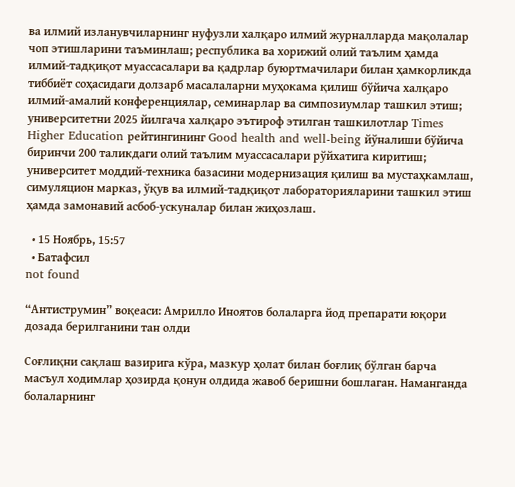ва илмий изланувчиларнинг нуфузли халқаро илмий журналларда мақолалар чоп этишларини таъминлаш; республика ва хорижий олий таълим ҳамда илмий-тадқиқот муассасалари ва қадрлар буюртмачилари билан ҳамкорликда тиббиёт соҳасидаги долзарб масалаларни муҳокама қилиш бўйича халқаро илмий-амалий конференциялар, семинарлар ва симпозиумлар ташкил этиш; университетни 2025 йилгача халқаро эътироф этилган ташкилотлар Times Higher Education рейтингининг Good health and well-being йўналиши бўйича биринчи 200 таликдаги олий таълим муассасалари рўйхатига киритиш; университет моддий-техника базасини модернизация қилиш ва мустаҳкамлаш, симуляцион марказ, ўқув ва илмий-тадқиқот лабораторияларини ташкил этиш ҳамда замонавий асбоб-ускуналар билан жиҳозлаш.

  • 15 Ноябрь, 15:57
  • Батафсил
not found

“Антиструмин” воқеаси: Амрилло Иноятов болаларга йод препарати юқори дозада берилганини тан олди

Соғлиқни сақлаш вазирига кўра, мазкур ҳолат билан боғлиқ бўлган барча масъул ходимлар ҳозирда қонун олдида жавоб беришни бошлаган. Наманганда болаларнинг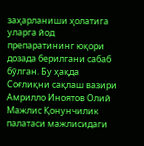заҳарланиши ҳолатига уларга йод препаратининг юқори дозада берилгани сабаб бўлган. Бу ҳақда Соғлиқни сақлаш вазири Амрилло Иноятов Олий Мажлис Қонунчилик палатаси мажлисидаги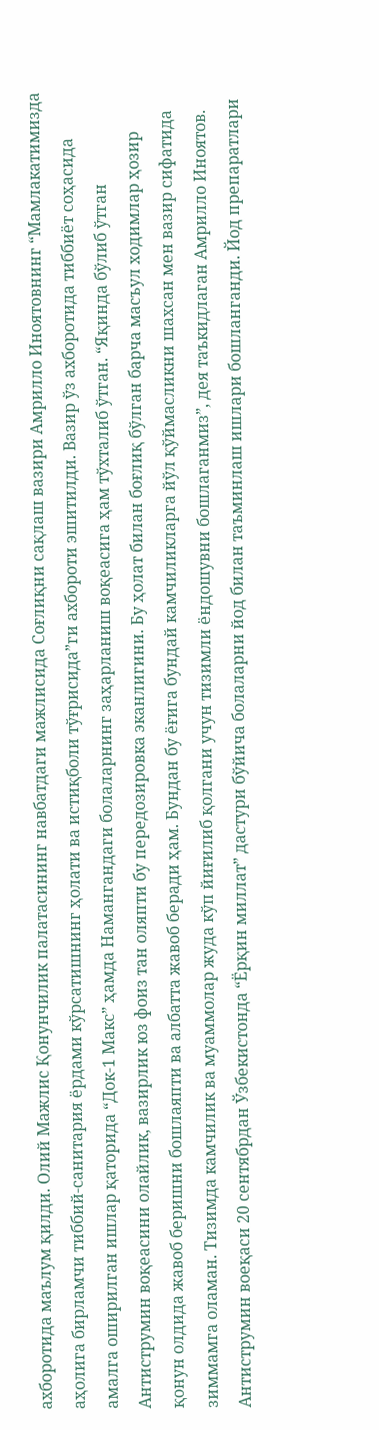ахборотида маълум қилди. Олий Мажлис Қонунчилик палатасининг навбатдаги мажлисида Соғлиқни сақлаш вазири Амрилло Иноятовнинг “Мамлакатимизда аҳолига бирламчи тиббий-санитария ёрдами кўрсатишнинг ҳолати ва истиқболи тўғрисида”ги ахбороти эшитилди. Вазир ўз ахборотида тиббиёт соҳасида амалга оширилган ишлар қаторида “Док-1 Макс” ҳамда Намангандаги болаларнинг заҳарланиш воқеасига ҳам тўхталиб ўтган. “Яқинда бўлиб ўтган Антиструмин воқеасини олайлик, вазирлик юз фоиз тан оляпти бу передозировка эканлигини. Бу ҳолат билан боғлиқ бўлган барча масъул ходимлар ҳозир қонун олдида жавоб беришни бошлаяпти ва албатта жавоб беради ҳам. Бундан бу ёғига бундай камчиликларга йўл қўймасликни шахсан мен вазир сифатида зиммамга оламан. Тизимда камчилик ва муаммолар жуда кўп йиғилиб қолгани учун тизимли ёндошувни бошлаганмиз”, дея таъкидлаган Амрилло Иноятов. Антиструмин воеқаси 20 сентябрдан Ўзбекистонда “Ёрқин миллат” дастури бўйича болаларни йод билан таъминлаш ишлари бошланганди. Йод препаратлари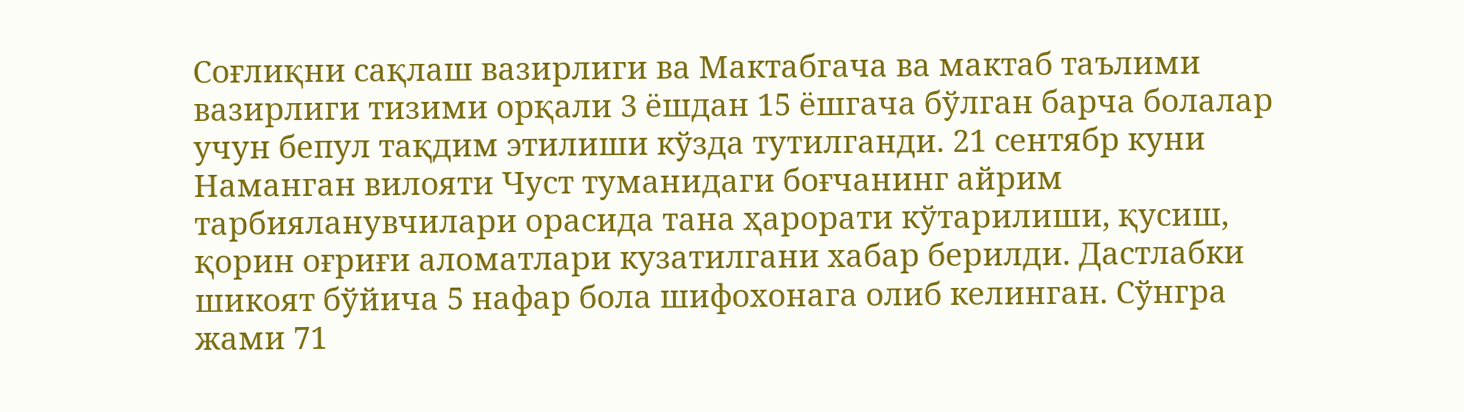Соғлиқни сақлаш вазирлиги ва Мактабгача ва мактаб таълими вазирлиги тизими орқали 3 ёшдан 15 ёшгача бўлган барча болалар учун бепул тақдим этилиши кўзда тутилганди. 21 сентябр куни Наманган вилояти Чуст туманидаги боғчанинг айрим тарбияланувчилари орасида тана ҳарорати кўтарилиши, қусиш, қорин оғриғи аломатлари кузатилгани хабар берилди. Дастлабки шикоят бўйича 5 нафар бола шифохонага олиб келинган. Сўнгра жами 71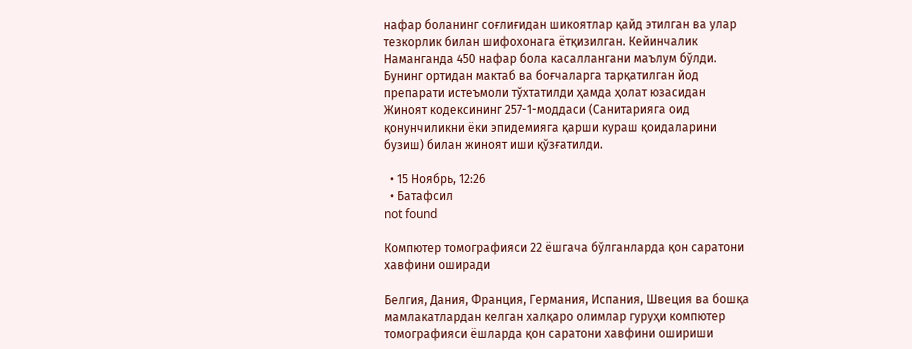нафар боланинг соғлиғидан шикоятлар қайд этилган ва улар тезкорлик билан шифохонага ётқизилган. Кейинчалик Наманганда 450 нафар бола касаллангани маълум бўлди. Бунинг ортидан мактаб ва боғчаларга тарқатилган йод препарати истеъмоли тўхтатилди ҳамда ҳолат юзасидан Жиноят кодексининг 257-1-моддаси (Санитарияга оид қонунчиликни ёки эпидемияга қарши кураш қоидаларини бузиш) билан жиноят иши қўзғатилди.

  • 15 Ноябрь, 12:26
  • Батафсил
not found

Компютер томографияси 22 ёшгача бўлганларда қон саратони хавфини оширади

Белгия, Дания, Франция, Германия, Испания, Швеция ва бошқа мамлакатлардан келган халқаро олимлар гуруҳи компютер томографияси ёшларда қон саратони хавфини ошириши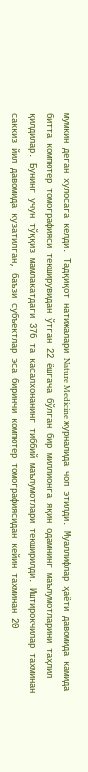мумкин деган хулосага келди. Тадқиқот натижалари Nature Medicine журналида чоп этилди. Муаллифлар ҳаёти давомида камида битта компютер томографияси текширувидан ўтган 22 ёшгача бўлган бир миллионга яқин одамнинг маълумотларини таҳлил қилдилар. Бунинг учун тўққиз мамлакатдаги 376 та касалхонанинг тиббий маълумотлари текширилди. Иштирокчилар тахминан саккиз йил давомида кузатилган, баъзи субъектлар эса биринчи компютер томографиясидан кейин тахминан 20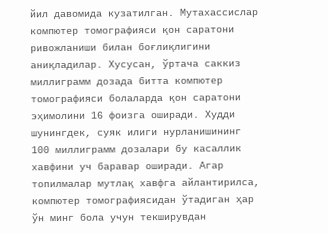йил давомида кузатилган. Мутахассислар компютер томографияси қон саратони ривожланиши билан боғлиқлигини аниқладилар. Хусусан, ўртача саккиз миллиграмм дозада битта компютер томографияси болаларда қон саратони эҳимолини 16 фоизга оширади. Худди шунингдек, суяк илиги нурланишининг 100 миллиграмм дозалари бу касаллик хавфини уч баравар оширади. Aгар топилмалар мутлақ хавфга айлантирилса, компютер томографиясидан ўтадиган ҳар ўн минг бола учун текширувдан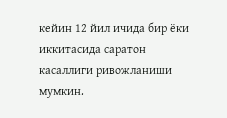кейин 12 йил ичида бир ёки иккитасида саратон касаллиги ривожланиши мумкин.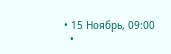• 15 Ноябрь, 09:00
  •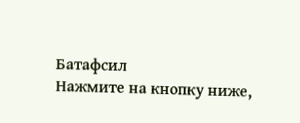Батафсил
Нажмите на кнопку ниже,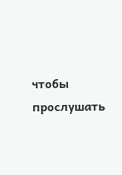чтобы прослушать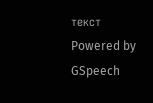текст Powered by GSpeech